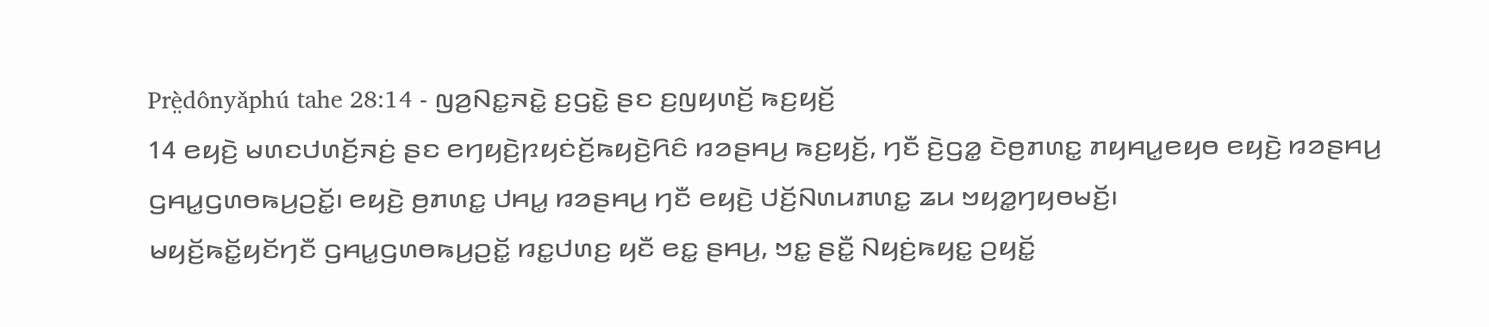Prè̤dônyǎphú tahe 28:14 - ꤜꤤ꤬ꤡꤢ꤭ꤏꤢꤧ꤭ ꤢ꤬ꤞꤢꤧ꤭ ꤔꤢ ꤢ꤬ꤜꤟꤛꤢꤩ꤬ ꤒꤢ꤬ꤟꤢꤩ꤬
14 ꤕꤟꤢꤧ꤬ ꤗꤛꤢꤓꤛꤢꤩ꤬ꤏꤢꤦ꤬ ꤔꤢ ꤕꤚꤟꤢꤧ꤬ꤐꤟꤢꤦꤢꤩ꤬ꤒꤟꤢꤧ꤬ꤖꤢꤨ ꤙꤤꤔꤌꤣ꤬ ꤒꤢ꤬ꤟꤢꤩ꤬, ꤚꤢꤪ ꤢꤧ꤬ꤞꤤ꤭ ꤢꤧꤥ꤬ꤊꤛꤢ꤭ ꤊꤟꤌꤣ꤭ꤕꤟꤥ ꤕꤟꤢꤧ꤬ ꤙꤤꤔꤌꤣ꤬ ꤞꤌꤣ꤭ꤞꤛꤥꤒꤣ꤬ꤑꤢꤩ꤭꤯ ꤕꤟꤢꤧ꤬ ꤥ꤬ꤊꤛꤢ꤭ ꤓꤌꤣ꤭ ꤙꤤꤔꤌꤣ꤬ ꤚꤢꤪ ꤕꤟꤢꤧ꤬ ꤓꤢꤩ꤬ꤡꤛꤣꤊꤛꤢ꤭ ꤘꤣ ꤠꤟꤤ꤭ꤚꤟꤥꤗꤢꤩ꤬꤯
ꤗꤟꤢꤩ꤬ꤒꤢꤩ꤭ꤟꤢꤩꤚꤢꤪ ꤞꤌꤣ꤭ꤞꤛꤥꤒꤣ꤬ꤑꤢꤩ꤭ ꤙꤢ꤭ꤓꤛꤢ꤬ ꤟꤢꤪ ꤕꤢ꤭ ꤔꤌꤣ꤬, ꤠꤢ꤭ ꤔꤢꤪ꤭ ꤡꤟꤢꤦ꤬ꤒꤟꤢ꤭ ꤑꤟꤢꤩ꤭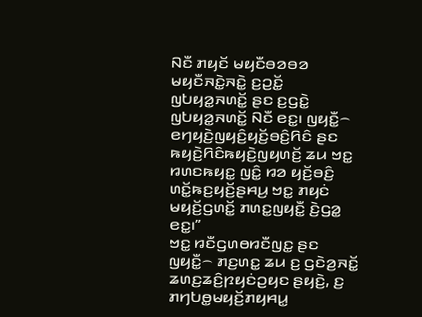ꤡꤢꤪ ꤊꤟꤢꤩ ꤗꤟꤢꤪꤋꤤꤋꤤ ꤗꤟꤢꤪꤏꤢꤧ꤭ꤏꤢꤧ꤭ ꤢ꤬ꤑꤢꤩ꤭ ꤜꤝꤟꤤ꤭ꤏꤛꤢꤩ꤭ ꤔꤢ ꤢ꤬ꤞꤢꤧ꤭ ꤜꤝꤟꤤ꤭ꤏꤛꤢꤩ꤭ ꤡꤢꤪ ꤕꤢ꤭꤯ ꤜꤟꤢꤪ꤭꤮ ꤕꤚꤟꤢꤧ꤬ꤜꤟꤢꤨ꤬ꤟꤢꤩ꤬ꤋꤢꤨ꤬ꤖꤢꤨ ꤔꤢ ꤒꤟꤢꤧ꤬ꤖꤢꤨꤒꤟꤢꤧ꤬ꤜꤟꤛꤢꤩ꤬ ꤘꤣ ꤠꤢ꤭ ꤙꤛꤢꤒꤟꤢ꤭ ꤜꤢꤨ꤭ ꤙꤤ ꤟꤢꤩ꤬ꤋꤢꤨ꤬ ꤛꤢꤩ꤭ꤒꤢ꤬ꤟꤢꤩ꤬ꤔꤌꤣ꤬ ꤠꤢ꤭ ꤊꤟꤢꤦ ꤗꤟꤢꤩ꤬ꤞꤛꤢꤩ꤭ ꤊꤛꤢ꤭ꤜꤟꤢꤪ꤭ ꤢꤧ꤬ꤞꤤ꤭ ꤕꤢ꤭꤯”
ꤠꤢ꤭ ꤙꤢꤪꤞꤛꤥꤙꤢꤪꤜꤢ꤭ ꤔꤢ ꤜꤟꤢꤪ꤭꤮ ꤊꤢ꤬ꤛꤢ꤭ ꤘꤣ ꤢ꤬ ꤞꤢꤧꤤ꤬ꤏꤢꤩ꤭ ꤘꤛꤢ꤬ꤘꤢꤨ꤬ꤐꤟꤢꤦꤑꤟꤢ ꤔꤟꤢꤧ꤬, ꤢ꤬ ꤊꤚꤝꤥ꤭ꤗꤟꤢꤩ꤬ꤊꤟꤌꤣ꤭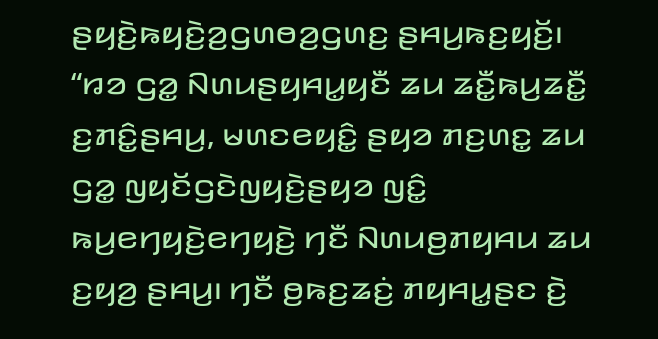ꤔꤟꤢꤧ꤬ꤒꤟꤢꤧ꤬ꤤ꤬ꤞꤛꤥꤤ꤬ꤞꤛꤢ꤬ ꤔꤌꤣ꤬ꤒꤢ꤬ꤟꤢꤩ꤬꤯
“ꤙꤤ ꤞꤤ꤭ ꤡꤛꤣꤔꤟꤌꤣ꤭ꤟꤢꤪ ꤘꤣ ꤘꤢꤪ꤭ꤒꤣ꤬ꤘꤢꤪ꤭ ꤢ꤬ꤊꤢꤨ꤭ꤔꤌꤣ꤬, ꤗꤛꤢꤕꤟꤢꤨ꤭ ꤔꤟꤤ ꤊꤢ꤬ꤛꤢ꤭ ꤘꤣ ꤞꤤ꤭ ꤜꤟꤢꤩꤞꤢꤧꤜꤟꤢꤧ꤬ꤔꤟꤤ ꤜꤢꤨ꤭ ꤒꤣ꤬ꤕꤚꤟꤢꤧ꤬ꤕꤚꤟꤢꤧ꤬ ꤚꤢꤪ ꤡꤛꤣꤥ꤬ꤊꤟꤌꤣ ꤘꤣ ꤢ꤬ꤟꤤ꤬ ꤔꤌꤣ꤬꤯ ꤚꤢꤪ ꤥ꤬ꤒꤢ꤬ꤘꤢꤦ꤬ ꤊꤟꤌꤣ꤭ꤔꤢ ꤢꤧ꤬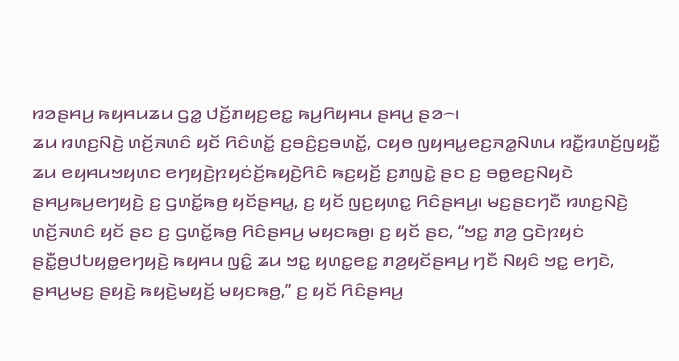ꤙꤤꤔꤌꤣ꤬ ꤒꤟꤌꤣꤘꤣ ꤞꤤ꤭ ꤓꤢꤩ꤬ꤊꤟꤢ꤬ꤕꤢ꤭ ꤒꤣ꤬ꤖꤟꤌꤣ ꤔꤌꤣ꤬ ꤔꤤ꤮꤯
ꤘꤣ ꤙꤛꤢ꤬ꤡꤢꤧ꤬ ꤛꤢꤩ꤬ꤏꤛꤢꤨ ꤟꤢꤩ ꤖꤢꤨꤛꤢꤩ꤭ ꤢ꤬ꤋꤢꤨ꤬ꤢ꤬ꤋꤛꤢꤩ꤭, ꤍꤟꤥ ꤜꤟꤌꤣ꤭ꤕꤢ꤬ꤏꤤ꤭ꤡꤛꤣ ꤙꤢꤪ꤭ꤙꤛꤢꤩ꤬ꤜꤟꤢꤪ꤭ ꤘꤣ ꤕꤟꤌꤣꤠꤟꤛꤢ ꤕꤚꤟꤢꤧ꤬ꤐꤟꤢꤦꤢꤩ꤬ꤒꤟꤢꤧ꤬ꤖꤢꤨ ꤒꤢ꤬ꤟꤢꤩ꤬ ꤢ꤬ꤊꤜꤢꤧ꤭ ꤔꤢ ꤢ꤬ ꤋꤥ꤭ꤕꤢ꤬ꤡꤟꤢꤧ ꤔꤌꤣ꤬ꤒꤣ꤬ꤕꤚꤟꤢꤧ꤬ ꤢ꤬ ꤞꤛꤢꤩ꤭ꤒꤥ꤬ ꤟꤢꤩꤔꤌꤣ꤭, ꤢ꤬ ꤟꤢꤩ ꤜꤢ꤬ꤟꤛꤢ꤭ ꤖꤢꤨꤔꤌꤣ꤬꤯ ꤗꤢ꤬ꤔꤢꤚꤢꤪ ꤙꤛꤢ꤬ꤡꤢꤧ꤬ ꤛꤢꤩ꤬ꤏꤛꤢꤨ ꤟꤢꤩ ꤔꤢ ꤢ꤬ ꤞꤛꤢꤩ꤭ꤒꤥ꤬ ꤖꤢꤨꤔꤌꤣ꤬ ꤗꤟꤢꤒꤥ꤬꤯ ꤢ꤬ ꤟꤢꤩ ꤔꤢ, “ꤠꤢ꤭ ꤊꤤ꤬ ꤞꤢꤧꤐꤟꤢꤦ ꤔꤢꤪ꤭ꤥ꤬ꤓꤝꤟꤥ꤭ꤕꤚꤟꤢꤧ꤬ ꤒꤟꤌꤣ ꤜꤢꤨ꤭ ꤘꤣ ꤠꤢ꤭ ꤟꤛꤢ꤭ꤕꤢ꤭ ꤊꤤ꤬ꤟꤢꤩꤔꤌꤣ꤬ ꤚꤢꤪ ꤡꤟꤢꤨ ꤠꤢ꤭ ꤕꤚꤢꤧ, ꤔꤌꤣ꤬ꤗꤢ꤬ ꤔꤟꤢꤧ꤬ ꤒꤟꤢꤧ꤬ꤗꤟꤢꤩ꤬ ꤗꤟꤢꤒꤥ꤬,” ꤢ꤬ ꤟꤢꤩ ꤖꤢꤨꤔꤌꤣ꤬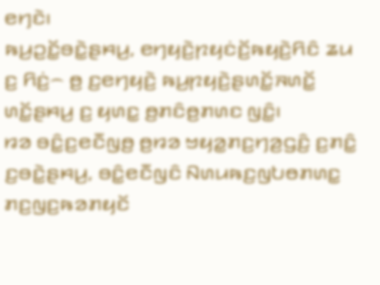ꤕꤚꤢꤧ꤯
ꤒꤣ꤬ꤑꤢꤩ꤭ꤋꤢꤧ꤭ꤔꤌꤣ꤬, ꤕꤚꤟꤢꤧ꤬ꤐꤟꤢꤦꤢꤩ꤬ꤒꤟꤢꤧ꤬ꤖꤢꤨ ꤘꤣ ꤢ꤬ ꤖꤢꤦ꤬꤮ ꤥ꤬ ꤢ꤬ꤕꤚꤟꤢꤧ꤬ ꤒꤣ꤬ꤐꤟꤢꤧ꤬ꤔꤛꤢꤩ꤭ꤏꤛꤢꤩ꤭ ꤛꤢꤩ꤭ꤔꤌꤣ꤬ ꤢ꤬ ꤟꤛꤢ꤭ ꤥ꤬ꤊꤢꤨꤥ꤬ꤊꤛꤢ ꤜꤢꤨ꤭꤯
ꤙꤤ ꤋꤢꤨ꤭ꤢ꤬ꤕꤢꤪꤜꤥ꤬ ꤥ꤬ꤙꤤ ꤠꤟꤤ꤭ꤊꤢ꤬ꤚꤤ꤬ꤞꤢꤨ꤬ ꤢ꤬ꤊꤢꤨ꤭ ꤢ꤬ꤋꤢꤧ꤭ꤔꤌꤣ꤬, ꤋꤢꤨ꤭ꤕꤢꤪꤜꤢꤨ ꤡꤛꤣꤒꤢ꤬ꤜꤝꤥꤊꤛꤢ꤭ ꤊꤢ꤬ꤜꤢ꤬ꤒꤤꤊꤟꤢꤩ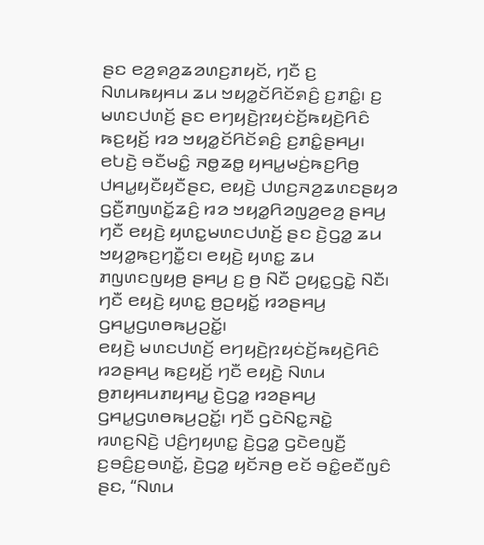ꤔꤢ ꤕꤤ꤬ꤎꤤ꤬ꤘꤤꤛꤢ꤬ꤊꤟꤢꤩ, ꤚꤢꤪ ꤢ꤬ ꤡꤛꤣꤒꤟꤌꤣ ꤘꤣ ꤠꤟꤤ꤭ꤢꤩꤖꤢꤩꤎꤢꤨ꤬ ꤢ꤬ꤊꤢꤨ꤭꤯ ꤢ꤬ ꤗꤛꤢꤓꤛꤢꤩ꤬ ꤔꤢ ꤕꤚꤟꤢꤧ꤬ꤐꤟꤢꤦꤢꤩ꤬ꤒꤟꤢꤧ꤬ꤖꤢꤨ ꤒꤢ꤬ꤟꤢꤩ꤬ ꤙꤤ ꤠꤟꤤ꤭ꤢꤩꤖꤢꤩꤎꤢꤨ꤬ ꤢ꤬ꤊꤢꤨ꤭ꤔꤌꤣ꤬꤯
ꤕꤝꤢꤧ꤬ ꤋꤢꤪꤗꤢꤨ꤭ ꤏꤥ꤭ꤘꤥ꤭ ꤟꤌꤣ꤭ꤗꤢꤦ꤬ꤒꤢ꤬ꤖꤥ꤬ ꤓꤌꤣ꤭ꤟꤢꤪꤟꤢꤪꤔꤢ, ꤕꤟꤢꤧ꤬ ꤓꤛꤢ꤬ꤏꤤ꤬ꤘꤛꤢꤔꤟꤤ ꤞꤢꤪ꤬ꤊꤜꤛꤢꤩ꤭ꤘꤢꤨ꤬ ꤙꤤ ꤠꤟꤤ꤭ꤖꤤꤜꤤ꤬ꤕꤤ꤬ ꤔꤌꤣ꤬ ꤚꤢꤪ ꤕꤟꤢꤧ꤬ ꤟꤛꤢ꤭ꤗꤛꤢꤓꤛꤢꤩ꤬ ꤔꤢ ꤢꤧ꤬ꤞꤤ꤭ ꤘꤣ ꤠꤟꤤ꤭ꤒꤢ꤬ꤚꤢꤪ꤭ꤢ꤯ ꤕꤟꤢꤧ꤬ ꤟꤛꤢ꤭ ꤘꤣ ꤊꤜꤛꤢꤜꤟꤥ꤬ ꤔꤌꤣ꤬ ꤢ꤬ ꤥ꤬ ꤡꤢꤪ ꤑꤟꤢ꤭ꤞꤢꤧ꤭ ꤡꤢꤪ꤯ ꤚꤢꤪ ꤕꤟꤢꤧ꤬ ꤟꤛꤢ꤭ ꤥ꤬ꤑꤟꤢꤩ꤭ ꤙꤤꤔꤌꤣ꤬ ꤞꤌꤣ꤭ꤞꤛꤥꤒꤣ꤬ꤑꤢꤩ꤭꤯
ꤕꤟꤢꤧ꤬ ꤗꤛꤢꤓꤛꤢꤩ꤬ ꤕꤚꤟꤢꤧ꤬ꤐꤟꤢꤦꤢꤩ꤬ꤒꤟꤢꤧ꤬ꤖꤢꤨ ꤙꤤꤔꤌꤣ꤬ ꤒꤢ꤬ꤟꤢꤩ꤬ ꤚꤢꤪ ꤕꤟꤢꤧ꤬ ꤡꤛꤣ ꤥ꤬ꤊꤟꤌꤣꤊꤟꤌꤣ꤭ ꤢꤧ꤬ꤞꤤ꤭ ꤙꤤꤔꤌꤣ꤬ ꤞꤌꤣ꤭ꤞꤛꤥꤒꤣ꤬ꤑꤢꤩ꤭꤯ ꤚꤢꤪ ꤞꤢꤧꤡꤢ꤭ꤏꤢꤧ꤭ ꤙꤛꤢ꤬ꤡꤢꤧ꤬ ꤓꤢꤨ꤬ꤚꤟꤛꤢ꤭ ꤢꤧ꤬ꤞꤤ꤭ ꤞꤢꤧꤕꤜꤢꤪ꤬ ꤢ꤬ꤋꤢꤨ꤬ꤢ꤬ꤋꤛꤢꤩ꤭, ꤢꤧ꤬ꤞꤤ꤭ ꤟꤢꤩꤏꤥ꤬ ꤕꤢꤩ ꤋꤢꤨ꤭ꤕꤢꤪꤜꤢꤨ ꤔꤢ, “ꤡꤛꤣ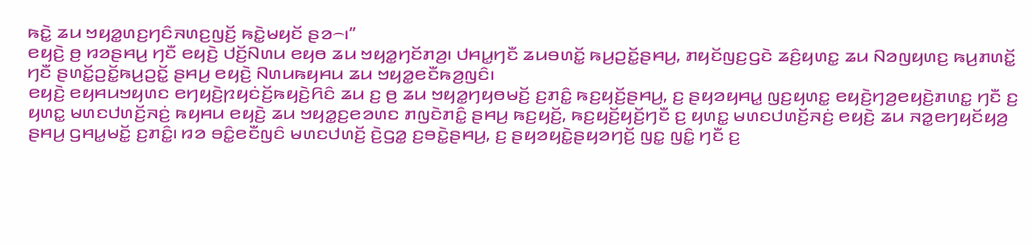ꤒꤢꤧ꤭ ꤘꤣ ꤠꤟꤤ꤭ꤛꤢ꤬ꤚꤢꤨꤏꤛꤢ꤬ꤜꤢꤩ꤬ ꤒꤢꤧ꤭ꤗꤟꤢꤩ ꤔꤤ꤮꤯”
ꤕꤟꤢꤧ꤬ ꤥ꤬ ꤙꤤꤔꤌꤣ꤬ ꤚꤢꤪ ꤕꤟꤢꤧ꤬ ꤓꤢꤩ꤬ꤡꤛꤣ ꤕꤟꤥ ꤘꤣ ꤠꤟꤤ꤭ꤚꤢꤩꤊꤤ꤬꤯ ꤓꤌꤣ꤭ꤚꤢꤪ ꤘꤣꤋꤛꤢꤩ꤭ ꤒꤣ꤬ꤑꤢꤩ꤭ꤔꤌꤣ꤬, ꤊꤟꤢꤩꤜꤢ꤬ꤞꤢꤧ ꤘꤢꤨ꤬ꤟꤛꤢ꤭ ꤘꤣ ꤡꤤꤜꤟꤛꤢ꤬ ꤒꤣ꤬ꤊꤛꤢꤩ꤭ ꤚꤢꤪ ꤔꤛꤢꤩ꤭ꤑꤢꤩ꤭ꤒꤣ꤬ꤑꤢꤩ꤭ ꤔꤌꤣ꤬ ꤕꤟꤢꤧ꤬ ꤡꤛꤣꤒꤟꤌꤣ ꤘꤣ ꤠꤟꤤ꤭ꤕꤢꤪꤒꤤ꤬ꤜꤢꤨ꤯
ꤕꤟꤢꤧ꤬ ꤕꤟꤌꤣꤠꤟꤛꤢ ꤕꤚꤟꤢꤧ꤬ꤐꤟꤢꤦꤢꤩ꤬ꤒꤟꤢꤧ꤬ꤖꤢꤨ ꤘꤣ ꤢ꤬ ꤥ꤬ ꤘꤣ ꤠꤟꤤ꤭ꤚꤟꤥꤗꤢꤩ꤬ ꤢ꤬ꤊꤢꤨ꤭ ꤒꤢ꤬ꤟꤢꤩ꤬ꤔꤌꤣ꤬, ꤢ꤬ ꤔꤟꤤꤟꤌꤣ꤭ ꤜꤢ꤬ꤟꤛꤢ꤭ ꤕꤟꤢꤧ꤬ꤚꤤ꤬ꤕꤟꤢꤧ꤬ꤊꤛꤢ꤭ ꤚꤢꤪ ꤢ꤬ ꤟꤛꤢ꤭ ꤗꤛꤢꤓꤛꤢꤩ꤬ꤏꤢꤦ꤬ ꤒꤟꤌꤣ ꤕꤟꤢꤧ꤬ ꤘꤣ ꤠꤟꤤ꤭ꤢ꤬ꤕꤤꤛꤢ ꤊꤜꤢꤧꤊꤢꤨ꤭ ꤔꤌꤣ꤬ ꤒꤢ꤬ꤟꤢꤩ꤬, ꤒꤢ꤬ꤟꤢꤩ꤬ꤟꤢꤩ꤬ꤚꤢꤪ ꤢ꤬ ꤟꤛꤢ꤭ ꤗꤛꤢꤓꤛꤢꤩ꤬ꤏꤢꤦ꤬ ꤕꤟꤢꤧ꤬ ꤘꤣ ꤏꤤ꤭ꤕꤚꤟꤢꤩꤟꤤ꤬ ꤔꤌꤣ꤬ ꤞꤌꤣ꤭ꤗꤢꤩ꤭ ꤢ꤬ꤊꤢꤨ꤭꤯ ꤙꤤ ꤋꤢꤨ꤭ꤕꤢꤪꤜꤢꤨ ꤗꤛꤢꤓꤛꤢꤩ꤬ ꤢꤧ꤬ꤞꤤ꤭ ꤢ꤬ꤋꤢꤧ꤭ꤔꤌꤣ꤬, ꤢ꤬ ꤔꤟꤤꤟꤢꤧ꤭ꤔꤟꤤꤚꤢꤩ꤬ ꤜꤢ꤭ ꤜꤢꤨ꤭ ꤚꤢꤪ ꤢ꤬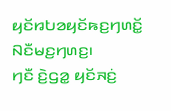ꤟꤢꤩꤙꤝꤤꤟꤢꤩꤒꤢ꤬ꤚꤛꤢꤩ꤭ ꤡꤢꤪꤗꤢ꤬ꤚꤛꤢ꤬꤯
ꤚꤢꤪ ꤢꤧ꤬ꤞꤤ꤭ ꤟꤢꤩꤏꤢꤦ꤬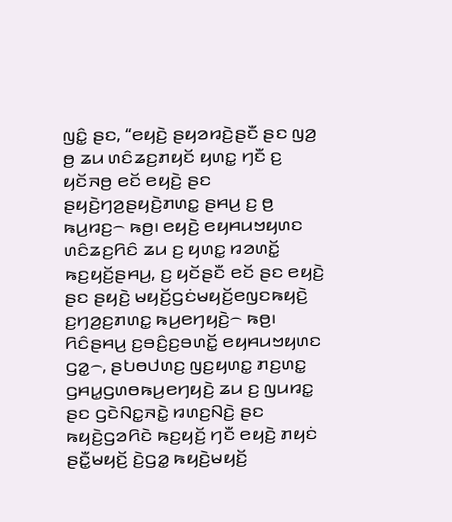ꤜꤢꤨ꤭ ꤔꤢ, “ꤕꤟꤢꤧ꤬ ꤔꤟꤤꤙꤢꤧ꤬ꤔꤢꤪ ꤔꤢ ꤜꤤ꤬ ꤥ꤬ ꤘꤣ ꤛꤢꤨꤘꤢ꤬ꤊꤟꤢꤩ ꤟꤛꤢ꤭ ꤚꤢꤪ ꤢ꤬ ꤟꤢꤩꤏꤥ꤬ ꤕꤢꤩ ꤕꤟꤢꤧ꤬ ꤔꤢ ꤔꤟꤢꤧ꤬ꤚꤤ꤬ꤔꤟꤢꤧ꤬ꤊꤛꤢ꤭ ꤔꤌꤣ꤬ ꤢ꤬ ꤥ꤬ ꤒꤣ꤬ꤙꤢ꤬꤮ ꤒꤥ꤬꤯ ꤕꤟꤢꤧ꤬ ꤕꤟꤌꤣꤠꤟꤛꤢ ꤛꤢꤨꤘꤢ꤬ꤖꤢꤨ ꤘꤣ ꤢ꤬ ꤟꤛꤢ꤭ ꤙꤤꤛꤢꤩ꤭ ꤒꤢ꤬ꤟꤢꤩ꤬ꤔꤌꤣ꤬, ꤢ꤬ ꤟꤢꤩꤔꤢꤪ ꤕꤢꤩ ꤔꤢ ꤕꤟꤢꤧ꤬ ꤔꤢ ꤔꤟꤢꤧ꤬ ꤗꤟꤢꤩ꤬ꤞꤢꤦꤗꤟꤢꤩ꤬ꤕꤜꤢꤒꤟꤢꤧ꤬ ꤢ꤬ꤚꤤ꤬ꤢ꤬ꤊꤛꤢ꤭ ꤒꤣ꤬ꤕꤚꤟꤢꤧ꤬꤮ ꤒꤥ꤬꤯
ꤖꤢꤨꤔꤌꤣ꤬ ꤢ꤬ꤋꤢꤨ꤬ꤢ꤬ꤋꤛꤢꤩ꤭ ꤕꤟꤌꤣꤠꤟꤛꤢ ꤞꤤ꤭꤮, ꤔꤝꤥꤓꤛꤢ꤬ ꤜꤢ꤬ꤟꤛꤢ꤭ ꤊꤢ꤬ꤛꤢ꤭ ꤞꤌꤣ꤭ꤞꤛꤥꤒꤣ꤬ꤕꤚꤟꤢꤧ꤬ ꤘꤣ ꤢ꤬ ꤜꤣꤙꤢ꤭ ꤔꤢ ꤞꤢꤧꤡꤢ꤭ꤏꤢꤧ꤭ ꤙꤛꤢ꤬ꤡꤢꤧ꤬ ꤔꤢ ꤒꤟꤢꤧ꤬ꤞꤤꤖꤢꤧ ꤒꤢ꤬ꤟꤢꤩ꤬ ꤚꤢꤪ ꤕꤟꤢꤧ꤬ ꤊꤟꤢꤦ ꤔꤢꤪ꤭ꤗꤟꤢꤩ꤬ ꤢꤧ꤬ꤞꤤ꤭ ꤒꤟꤢꤧ꤬ꤗꤟꤢꤩ꤬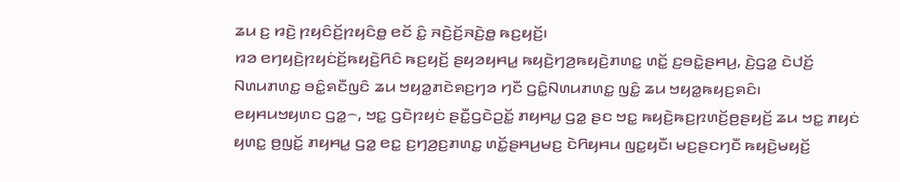ꤘꤣ ꤢ꤬ ꤙꤢꤧ꤬ ꤐꤟꤢꤨꤢꤩ꤬ꤐꤟꤢꤨꤥ꤭ ꤕꤢꤩ ꤢꤨ꤭ ꤏꤢꤧ꤬ꤢꤩ꤬ꤏꤢꤧ꤬ꤥ꤭ ꤒꤢ꤬ꤟꤢꤩ꤬꤯
ꤙꤤ ꤕꤚꤟꤢꤧ꤬ꤐꤟꤢꤦꤢꤩ꤬ꤒꤟꤢꤧ꤬ꤖꤢꤨ ꤒꤢ꤬ꤟꤢꤩ꤬ ꤔꤟꤤꤟꤌꤣ꤭ ꤒꤟꤢꤧ꤬ꤚꤤ꤬ꤒꤟꤢꤧ꤬ꤊꤛꤢ꤭ ꤛꤢꤩ꤭ ꤢ꤬ꤋꤢꤧ꤭ꤔꤌꤣ꤬, ꤢꤧ꤬ꤞꤤ꤭ ꤢꤧꤓꤢꤩ꤬ ꤡꤛꤣꤊꤛꤢ꤭ ꤋꤢꤨ꤭ꤎꤢꤪꤜꤢꤨ ꤘꤣ ꤠꤟꤤ꤭ꤊꤢꤧꤎꤢ꤬ꤚꤤ ꤚꤢꤪ ꤞꤢꤨ꤭ꤡꤛꤣꤊꤛꤢ꤭ ꤜꤢꤨ꤭ ꤘꤣ ꤠꤟꤤ꤭ꤒꤟꤢ꤬ꤎꤢꤨ꤯
ꤕꤟꤌꤣꤠꤟꤛꤢ ꤞꤤ꤭꤮, ꤠꤢ꤭ ꤞꤢꤧꤐꤟꤢꤦ ꤔꤢꤪ꤭ꤞꤢꤧꤑꤢꤩ꤭ ꤊꤟꤌꤣ꤭ ꤞꤤ꤭ ꤔꤢ ꤠꤢ꤭ ꤒꤟꤢꤧ꤬ꤒꤢ꤬ꤐꤛꤢꤩ꤬ꤥ꤬ꤔꤟꤢꤩ꤬ ꤘꤣ ꤠꤢ꤭ ꤊꤟꤢꤦ ꤟꤛꤢ꤭ ꤥ꤬ꤜꤢꤩ꤭ ꤊꤟꤌꤣ꤭ ꤞꤤ꤭ ꤕꤢ꤭ ꤢ꤬ꤚꤤ꤬ꤢ꤬ꤊꤛꤢ꤭ ꤛꤢꤩ꤭ꤔꤌꤣ꤬ꤗꤢ꤬ ꤢꤧꤖꤟꤌꤣ ꤜꤢ꤭ꤟꤢꤪ꤯ ꤗꤢ꤬ꤔꤢꤚꤢꤪ ꤒꤟꤢꤧ꤬ꤗꤟꤢꤩ꤬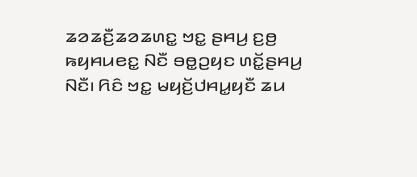ꤘꤤꤘꤢꤪ꤬ꤘꤤꤘꤛꤢ꤭ ꤠꤢ꤭ ꤔꤌꤣ꤬ ꤢ꤬ꤥ꤬ ꤒꤟꤌꤣꤕꤢ꤭ ꤡꤢꤪ ꤋꤥ꤭ꤑꤟꤢ ꤛꤢꤩ꤭ꤔꤌꤣ꤬ ꤡꤢꤪ꤯ ꤖꤢꤨ ꤠꤢ꤭ ꤗꤟꤢꤩ꤬ꤓꤌꤣ꤭ꤟꤢꤪ ꤘꤣ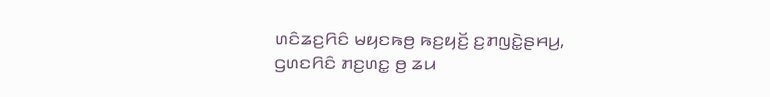ꤛꤢꤨꤘꤢ꤬ꤖꤢꤨ ꤗꤟꤢꤒꤥ꤬ ꤒꤢ꤬ꤟꤢꤩ꤬ ꤢ꤬ꤊꤜꤢꤧ꤭ꤔꤌꤣ꤬, ꤞꤛꤢꤖꤢꤨ ꤊꤢ꤬ꤛꤢ꤭ ꤥ꤬ ꤘꤣ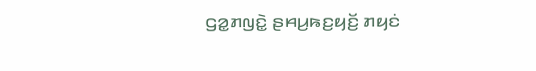ꤞꤤ꤭ꤊꤜꤢꤧ꤭ ꤔꤌꤣ꤬ꤒꤢ꤬ꤟꤢꤩ꤬ ꤊꤟꤢꤦ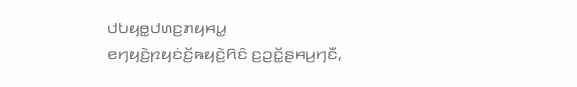ꤓꤝꤟꤥ꤭ꤓꤛꤢ꤬ꤊꤟꤌꤣ꤭ ꤕꤚꤟꤢꤧ꤬ꤐꤟꤢꤦꤢꤩ꤬ꤒꤟꤢꤧ꤬ꤖꤢꤨ ꤢ꤬ꤑꤢꤩ꤭ꤔꤌꤣ꤬ꤚꤢꤪ,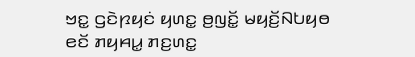ꤠꤢ꤭ ꤞꤢꤧꤐꤟꤢꤦ ꤟꤛꤢ꤭ ꤥ꤬ꤜꤢꤩ꤭ ꤗꤟꤢꤩ꤬ꤡꤝꤟꤥ ꤕꤢꤩ ꤊꤟꤌꤣ꤭ ꤊꤢ꤬ꤛꤢ꤭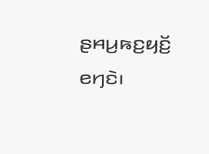ꤔꤌꤣ꤬ꤒꤢ꤬ꤟꤢꤩ꤬ ꤕꤚꤢꤧ꤯